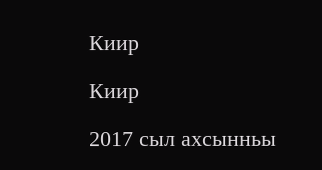Киир

Киир

2017 сыл ахсынньы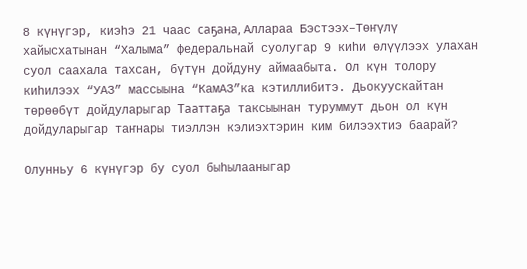8 күнүгэр, киэһэ 21 чаас саҕана, Аллараа Бэстээх–Төҥүлү хайысхатынан “Халыма” федеральнай суолугар 9 киһи өлүүлээх улахан суол саахала тахсан, бүтүн дойдуну аймаабыта. Ол күн толору киһилээх “УАЗ” массыына “КамАЗ”ка кэтиллибитэ. Дьокуускайтан төрөөбүт дойдуларыгар Тааттаҕа таксыынан туруммут дьон ол күн дойдуларыгар таҥнары тиэллэн кэлиэхтэрин ким билээхтиэ баарай?

Олунньу 6 күнүгэр бу суол быһылааныгар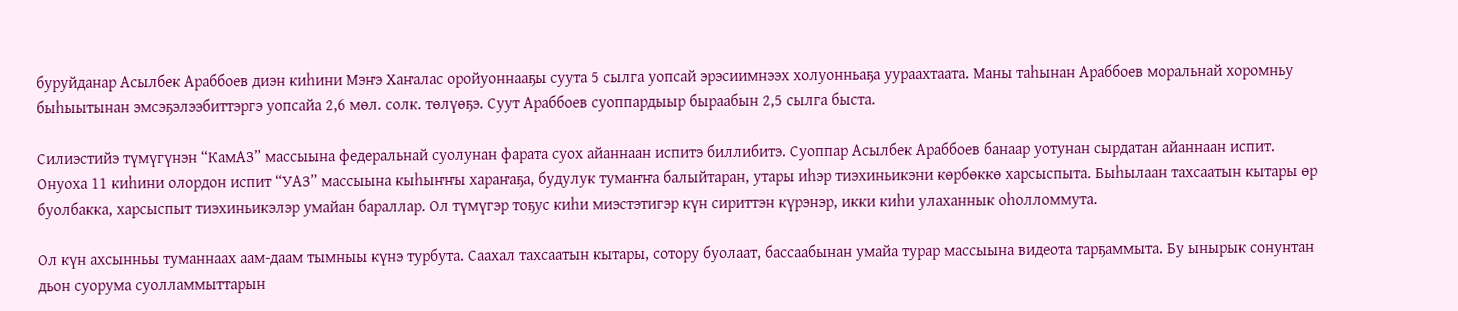буруйданар Асылбек Араббоев диэн киһини Мэҥэ Хаҥалас оройуоннааҕы суута 5 сылга уопсай эрэсиимнээх холуонньаҕа уураахтаата. Маны таһынан Араббоев моральнай хоромньу быһыытынан эмсэҕэлээбиттэргэ уопсайа 2,6 мөл. солк. төлүөҕэ. Суут Араббоев суоппардыыр быраабын 2,5 сылга быста.

Силиэстийэ түмүгүнэн “КамАЗ” массыына федеральнай суолунан фарата суох айаннаан испитэ биллибитэ. Суоппар Асылбек Араббоев банаар уотунан сырдатан айаннаан испит. Онуоха 11 киһини олордон испит “УАЗ” массыына кыһыҥҥы хараҥаҕа, будулук тумаҥҥа балыйтаран, утары иһэр тиэхиньикэни көрбөккө харсыспыта. Быһылаан тахсаатын кытары өр буолбакка, харсыспыт тиэхиньикэлэр умайан бараллар. Ол түмүгэр тоҕус киһи миэстэтигэр күн сириттэн күрэнэр, икки киһи улаханнык оһолломмута.

Ол күн ахсынньы туманнаах аам-даам тымныы күнэ турбута. Саахал тахсаатын кытары, сотору буолаат, бассаабынан умайа турар массыына видеота тарҕаммыта. Бу ынырык сонунтан дьон суорума суолламмыттарын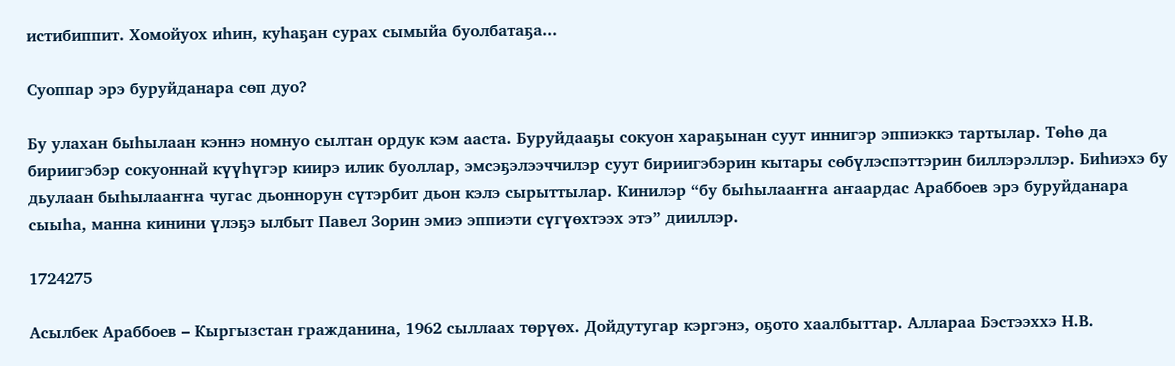истибиппит. Хомойуох иһин, куһаҕан сурах сымыйа буолбатаҕа...

Суоппар эрэ буруйданара сөп дуо?

Бу улахан быһылаан кэннэ номнуо сылтан ордук кэм ааста. Буруйдааҕы сокуон хараҕынан суут иннигэр эппиэккэ тартылар. Төһө да бириигэбэр сокуоннай күүһүгэр киирэ илик буоллар, эмсэҕэлээччилэр суут бириигэбэрин кытары сөбүлэспэттэрин биллэрэллэр. Биһиэхэ бу дьулаан быһылааҥҥа чугас дьоннорун сүтэрбит дьон кэлэ сырыттылар. Кинилэр “бу быһылааҥҥа аҥаардас Араббоев эрэ буруйданара сыыһа, манна кинини үлэҕэ ылбыт Павел Зорин эмиэ эппиэти сүгүөхтээх этэ” дииллэр.

1724275

Асылбек Араббоев – Кыргызстан гражданина, 1962 сыллаах төрүөх. Дойдутугар кэргэнэ, оҕото хаалбыттар. Аллараа Бэстээххэ Н.В.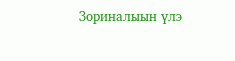Зориналыын үлэ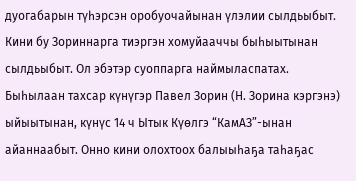дуогабарын түһэрсэн оробуочайынан үлэлии сылдьыбыт. Кини бу Зориннарга тиэргэн хомуйааччы быһыытынан сылдьыбыт. Ол эбэтэр суоппарга наймыласпатах. Быһылаан тахсар күнүгэр Павел Зорин (Н. Зорина кэргэнэ) ыйыытынан, күнүс 14 ч Ытык Күөлгэ “КамАЗ”-ынан айаннаабыт. Онно кини олохтоох балыыһаҕа таһаҕас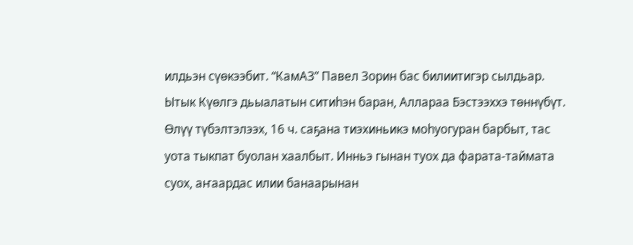илдьэн сүөкээбит. “КамАЗ” Павел Зорин бас билиитигэр сылдьар. Ытык Күөлгэ дьыалатын ситиһэн баран, Аллараа Бэстээххэ төннүбүт. Өлүү түбэлтэлээх, 16 ч. саҕана тиэхиньикэ моһуогуран барбыт, тас уота тыкпат буолан хаалбыт. Инньэ гынан туох да фарата-таймата суох, аҥаардас илии банаарынан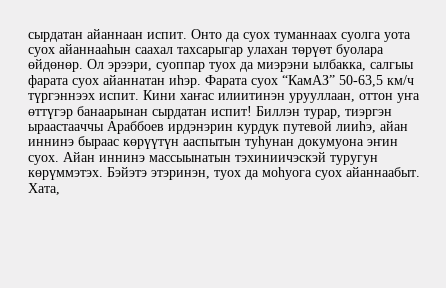сырдатан айаннаан испит. Онто да суох туманнаах суолга уота суох айаннааһын саахал тахсарыгар улахан төрүөт буолара өйдөнөр. Ол эрээри, суоппар туох да миэрэни ылбакка, салгыы фарата суох айаннатан иһэр. Фарата суох “КамАЗ” 50-63,5 км/ч түргэннээх испит. Кини хаҥас илиитинэн урууллаан, оттон уҥа өттүгэр банаарынан сырдатан испит! Биллэн турар, тиэргэн ыраастааччы Араббоев ирдэнэрин курдук путевой лииһэ, айан иннинэ быраас көрүүтүн ааспытын туһунан докумуона эҥин суох. Айан иннинэ массыынатын тэхиниичэскэй туругун көрүммэтэх. Бэйэтэ этэринэн, туох да моһуога суох айаннаабыт. Хата,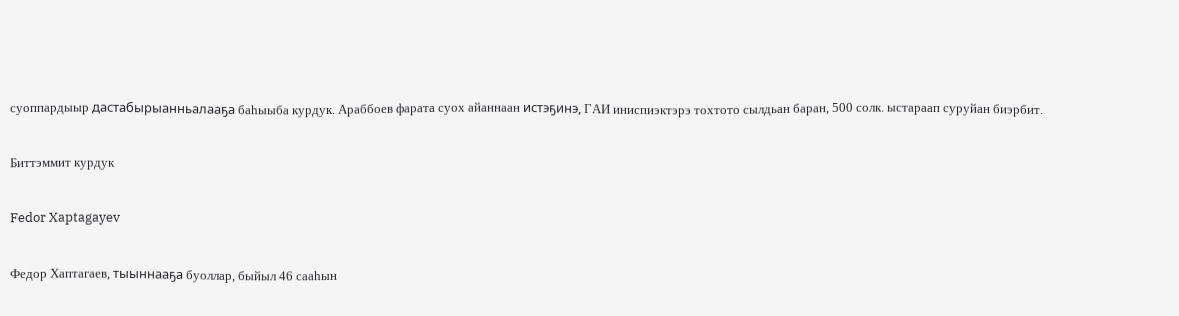суоппардыыр дастабырыанньалааҕа баһыыба курдук. Араббоев фарата суох айаннаан истэҕинэ, ГАИ иниспиэктэрэ тохтото сылдьан баран, 500 солк. ыстараап суруйан биэрбит.

Биттэммит курдук

Fedor Xaptagayev

Федор Хаптагаев, тыыннааҕа буоллар, быйыл 46 сааһын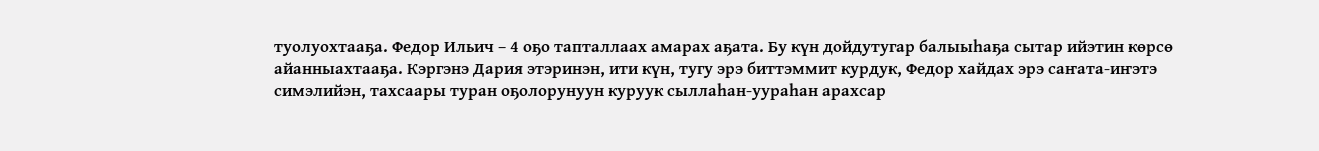туолуохтааҕа. Федор Ильич – 4 оҕо тапталлаах амарах аҕата. Бу күн дойдутугар балыыһаҕа сытар ийэтин көрсө айанныахтааҕа. Кэргэнэ Дария этэринэн, ити күн, тугу эрэ биттэммит курдук, Федор хайдах эрэ саҥата-иҥэтэ симэлийэн, тахсаары туран оҕолорунуун куруук сыллаһан-уураһан арахсар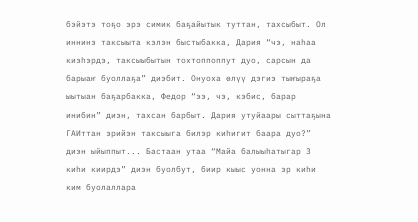бэйэтэ тоҕо эрэ симик баҕайытык туттан, тахсыбыт. Ол иннинэ таксыыта кэлэн быстыбакка, Дария “чэ, наһаа киэһэрдэ, таксыыбытын тохтоппоппут дуо, сарсын да барыаҥ буоллаҕа” диэбит. Онуоха өлүү дэгиэ тыҥыраҕа ыытыан баҕарбакка, Федор “ээ, чэ, кэбис, барар инибин” диэн, тахсан барбыт. Дария утуйаары сыттаҕына ГАИттан эрийэн таксыыга билэр киһигит баара дуо?” диэн ыйыппыт... Бастаан утаа “Майа балыыһатыгар 3 киһи киирдэ” диэн буолбут, биир кыыс уонна эр киһи ким буолаллара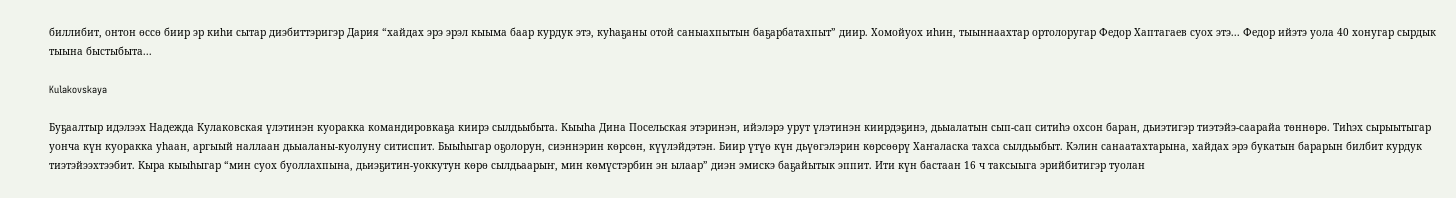биллибит, онтон өссө биир эр киһи сытар диэбиттэригэр Дария “хайдах эрэ эрэл кыыма баар курдук этэ, куһаҕаны отой саныахпытын баҕарбатахпыт” диир. Хомойуох иһин, тыыннаахтар ортолоругар Федор Хаптагаев суох этэ... Федор ийэтэ уола 40 хонугар сырдык тыына быстыбыта...

Kulakovskaya

Буҕаалтыр идэлээх Надежда Кулаковская үлэтинэн куоракка командировкаҕа киирэ сылдьыбыта. Кыыһа Дина Посельская этэринэн, ийэлэрэ урут үлэтинэн киирдэҕинэ, дьыалатын сып-сап ситиһэ охсон баран, дьиэтигэр тиэтэйэ-саарайа төннөрө. Тиһэх сырыытыгар уонча күн куоракка уһаан, аргыый наллаан дьыаланы-куолуну ситиспит. Быыһыгар оҕолорун, сиэннэрин көрсөн, күүлэйдэтэн. Биир үтүө күн дьүөгэлэрин көрсөөрү Хаҥаласка тахса сылдьыбыт. Кэлин санаатахтарына, хайдах эрэ букатын барарын билбит курдук тиэтэйээхтээбит. Кыра кыыһыгар “мин суох буоллахпына, дьиэҕитин-уоккутун көрө сылдьаарыҥ, мин көмүстэрбин эн ылаар” диэн эмискэ баҕайытык эппит. Ити күн бастаан 16 ч таксыыга эрийбитигэр туолан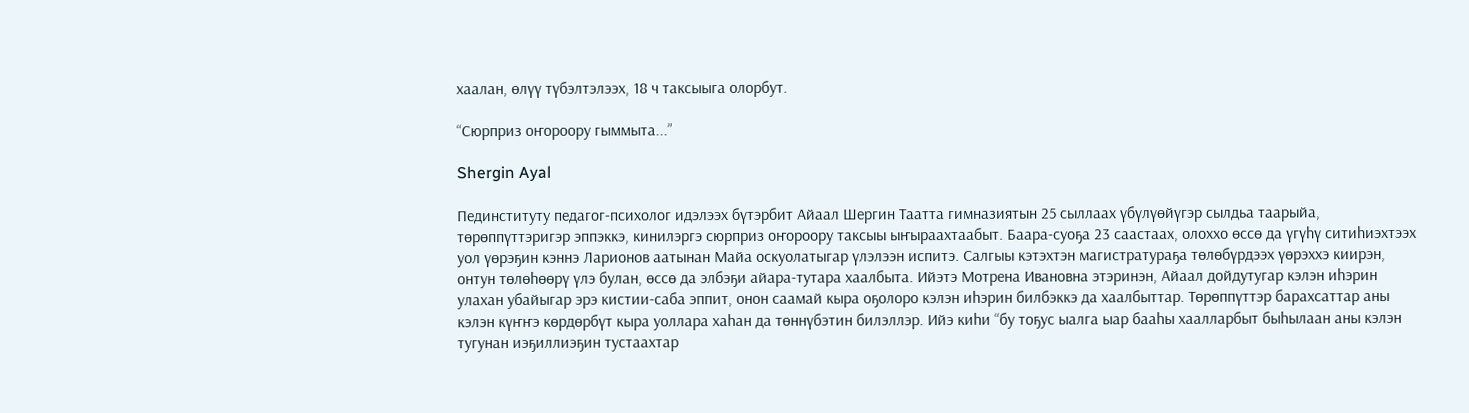хаалан, өлүү түбэлтэлээх, 18 ч таксыыга олорбут.

“Сюрприз оҥороору гыммыта...”

Shergin Ayal

Пединституту педагог-психолог идэлээх бүтэрбит Айаал Шергин Таатта гимназиятын 25 сыллаах үбүлүөйүгэр сылдьа таарыйа, төрөппүттэригэр эппэккэ, кинилэргэ сюрприз оҥороору таксыы ыҥыраахтаабыт. Баара-суоҕа 23 саастаах, олоххо өссө да үгүһү ситиһиэхтээх уол үөрэҕин кэннэ Ларионов аатынан Майа оскуолатыгар үлэлээн испитэ. Салгыы кэтэхтэн магистратураҕа төлөбүрдээх үөрэххэ киирэн, онтун төлөһөөрү үлэ булан, өссө да элбэҕи айара-тутара хаалбыта. Ийэтэ Мотрена Ивановна этэринэн, Айаал дойдутугар кэлэн иһэрин улахан убайыгар эрэ кистии-саба эппит, онон саамай кыра оҕолоро кэлэн иһэрин билбэккэ да хаалбыттар. Төрөппүттэр барахсаттар аны кэлэн күҥҥэ көрдөрбүт кыра уоллара хаһан да төннүбэтин билэллэр. Ийэ киһи “бу тоҕус ыалга ыар бааһы хаалларбыт быһылаан аны кэлэн тугунан иэҕиллиэҕин тустаахтар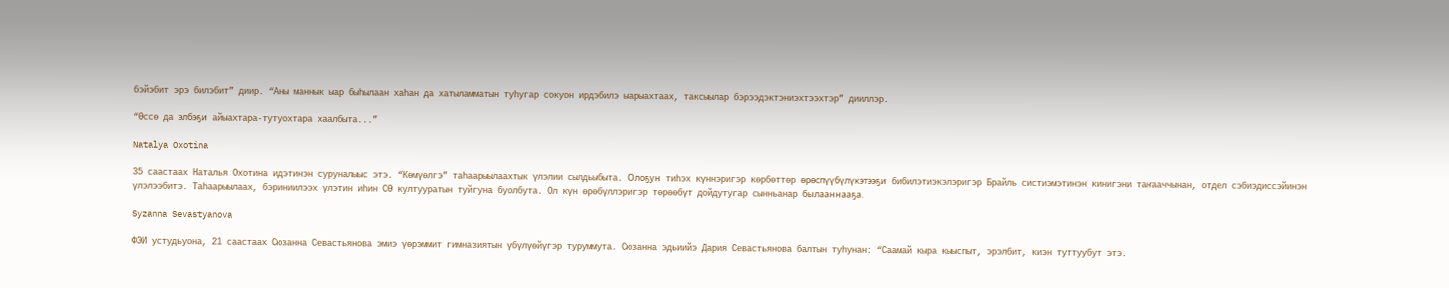бэйэбит эрэ билэбит” диир. “Аны маннык ыар быһылаан хаһан да хатыламматын туһугар сокуон ирдэбилэ ыарыахтаах, таксыылар бэрээдэктэниэхтээхтэр” дииллэр.

“Өссө да элбэҕи айыахтара-тутуохтара хаалбыта...”

Natalya Oxotina

35 саастаах Наталья Охотина идэтинэн суруналыыс этэ. “Көмүөлгэ” таһаарыылаахтык үлэлии сылдьыбыта. Олоҕун тиһэх күннэригэр көрбөттөр өрөспүүбүлүкэтээҕи бибилэтиэкэлэригэр Брайль систиэмэтинэн кинигэни таҥааччынан, отдел сэбиэдиссэйинэн үлэлээбитэ. Таһаарыылаах, бэриниилээх үлэтин иһин СӨ култууратын туйгуна буолбута. Ол күн өрөбүллэригэр төрөөбүт дойдутугар сынньанар былааннааҕа.

Syzanna Sevastyanova

ФЭИ устудьуона, 21 саастаах Сюзанна Севастьянова эмиэ үөрэммит гимназиятын үбүлүөйүгэр туруммута. Сюзанна эдьиийэ Дария Севастьянова балтын туһунан: “Саамай кыра кыыспыт, эрэлбит, киэн туттуубут этэ.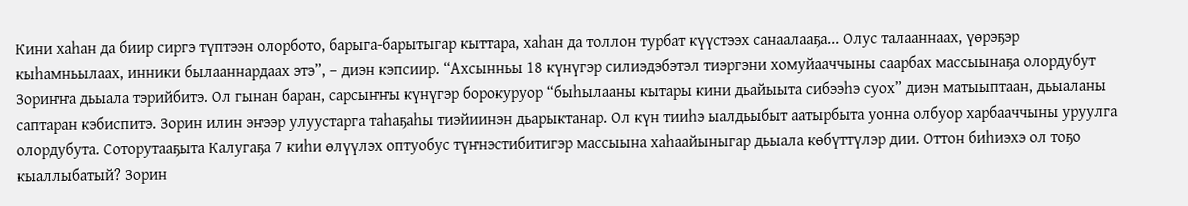Кини хаһан да биир сиргэ түптээн олорбото, барыга-барытыгар кыттара, хаһан да толлон турбат күүстээх санаалааҕа... Олус талааннаах, үөрэҕэр кыһамньылаах, инники былааннардаах этэ”, – диэн кэпсиир. “Ахсынньы 18 күнүгэр силиэдэбэтэл тиэргэни хомуйааччыны саарбах массыынаҕа олордубут Зориҥҥа дьыала тэрийбитэ. Ол гынан баран, сарсыҥҥы күнүгэр борокуруор “быһылааны кытары кини дьайыыта сибээһэ суох” диэн матыыптаан, дьыаланы саптаран кэбиспитэ. Зорин илин эҥээр улуустарга таһаҕаһы тиэйиинэн дьарыктанар. Ол күн тииһэ ыалдьыбыт аатырбыта уонна олбуор харбааччыны уруулга олордубута. Соторутааҕыта Калугаҕа 7 киһи өлүүлэх оптуобус түҥнэстибитигэр массыына хаһаайыныгар дьыала көбүттүлэр дии. Оттон биһиэхэ ол тоҕо кыаллыбатый? Зорин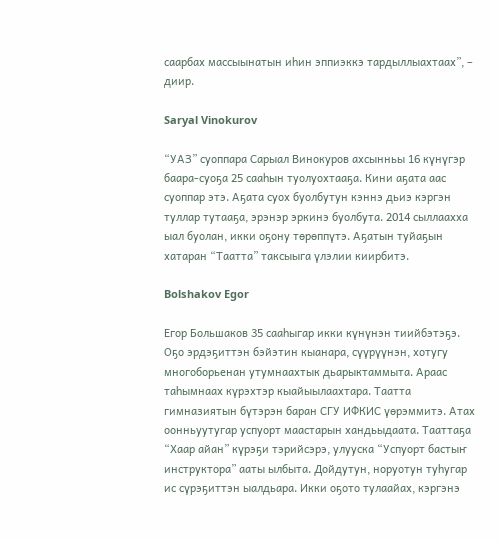саарбах массыынатын иһин эппиэккэ тардыллыахтаах”, – диир.

Saryal Vinokurov

“УАЗ” суоппара Сарыал Винокуров ахсынньы 16 күнүгэр баара-суоҕа 25 сааһын туолуохтааҕа. Кини аҕата аас суоппар этэ. Аҕата суох буолбутун кэннэ дьиэ кэргэн туллар тутааҕа, эрэнэр эркинэ буолбута. 2014 сыллаахха ыал буолан, икки оҕону төрөппүтэ. Аҕатын туйаҕын хатаран “Таатта” таксыыга үлэлии киирбитэ.

Bolshakov Egor

Егор Большаков 35 сааһыгар икки күнүнэн тиийбэтэҕэ. Оҕо эрдэҕиттэн бэйэтин кыанара, сүүрүүнэн, хотугу многоборьенан утумнаахтык дьарыктаммыта. Араас таһымнаах күрэхтэр кыайыылаахтара. Таатта гимназиятын бүтэрэн баран СГУ ИФКИС үөрэммитэ. Атах оонньуутугар успуорт маастарын хандьыдаата. Тааттаҕа “Хаар айан” күрэҕи тэрийсэрэ, улууска “Успуорт бастыҥ инструктора” ааты ылбыта. Дойдутун, норуотун туһугар ис сүрэҕиттэн ыалдьара. Икки оҕото тулаайах, кэргэнэ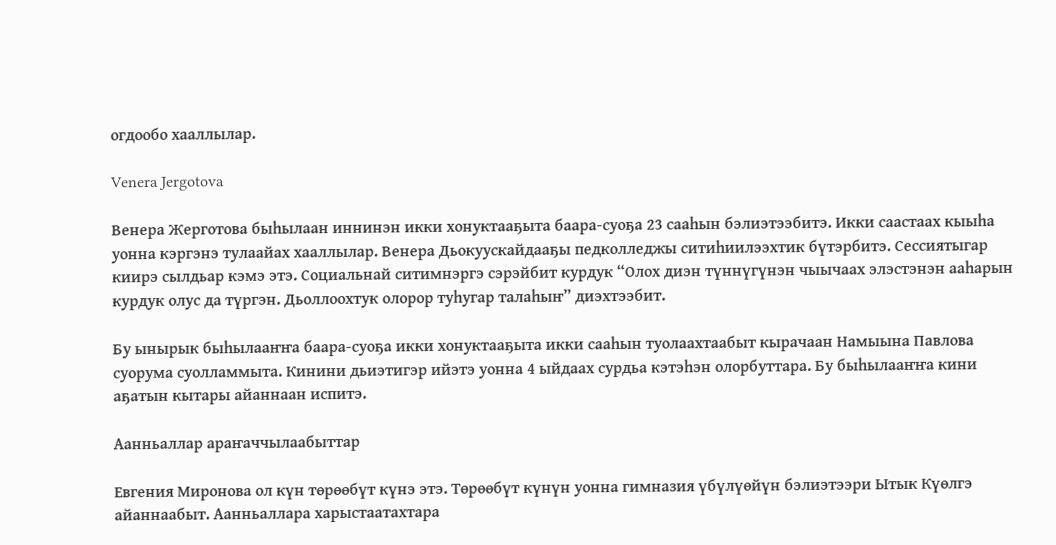огдообо хааллылар.

Venera Jergotova

Венера Жерготова быһылаан иннинэн икки хонуктааҕыта баара-суоҕа 23 сааһын бэлиэтээбитэ. Икки саастаах кыыһа уонна кэргэнэ тулаайах хааллылар. Венера Дьокуускайдааҕы педколледжы ситиһиилээхтик бүтэрбитэ. Сессиятыгар киирэ сылдьар кэмэ этэ. Социальнай ситимнэргэ сэрэйбит курдук “Олох диэн түннүгүнэн чыычаах элэстэнэн ааһарын курдук олус да түргэн. Дьоллоохтук олорор туһугар талаһыҥ” диэхтээбит.

Бу ынырык быһылааҥҥа баара-суоҕа икки хонуктааҕыта икки сааһын туолаахтаабыт кырачаан Намыына Павлова суорума суолламмыта. Кинини дьиэтигэр ийэтэ уонна 4 ыйдаах сурдьа кэтэһэн олорбуттара. Бу быһылааҥҥа кини аҕатын кытары айаннаан испитэ.

Аанньаллар араҥаччылаабыттар

Евгения Миронова ол күн төрөөбүт күнэ этэ. Төрөөбүт күнүн уонна гимназия үбүлүөйүн бэлиэтээри Ытык Күөлгэ айаннаабыт. Аанньаллара харыстаатахтара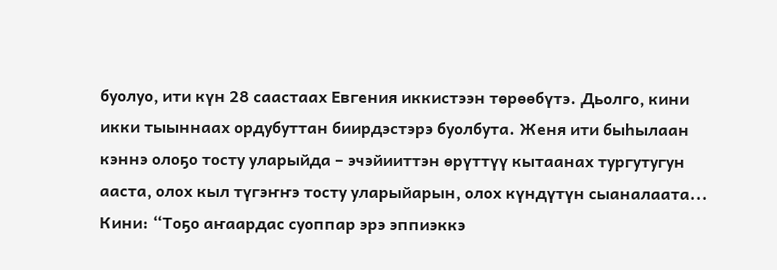буолуо, ити күн 28 саастаах Евгения иккистээн төрөөбүтэ. Дьолго, кини икки тыыннаах ордубуттан биирдэстэрэ буолбута. Женя ити быһылаан кэннэ олоҕо тосту уларыйда – эчэйииттэн өрүттүү кытаанах тургутугун ааста, олох кыл түгэҥҥэ тосту уларыйарын, олох күндүтүн сыаналаата... Кини: “Тоҕо аҥаардас суоппар эрэ эппиэккэ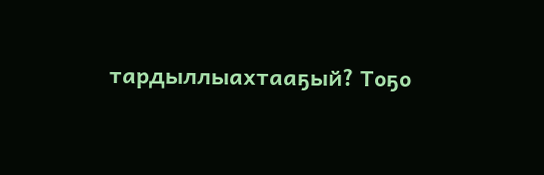тардыллыахтааҕый? Тоҕо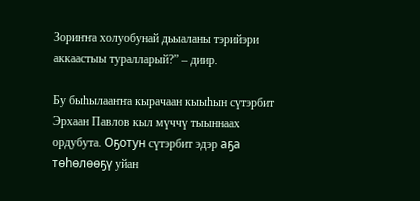Зориҥҥа холуобунай дьыаланы тэрийэри аккаастыы туралларый?” – диир.

Бу быһылааҥҥа кырачаан кыыһын сүтэрбит Эрхаан Павлов кыл мүччү тыыннаах ордубута. Оҕотун сүтэрбит эдэр аҕа төһөлөөҕү уйан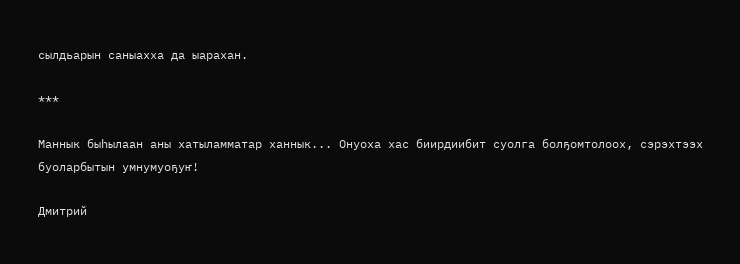сылдьарын саныахха да ыарахан.

***

Маннык быһылаан аны хатыламматар ханнык... Онуоха хас биирдиибит суолга болҕомтолоох, сэрэхтээх буоларбытын умнумуоҕуҥ!

Дмитрий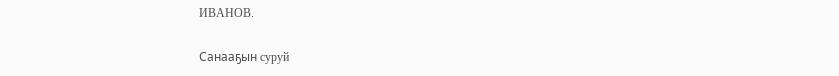ИВАНОВ.

Санааҕын суруй